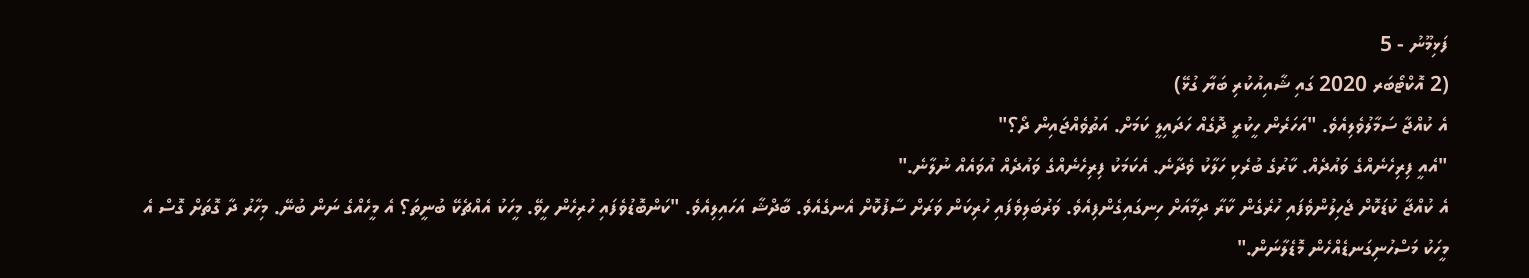ފަޅިމޫނު - 5
(2 އޮކްޓޯބަރ 2020 ގައި ޝާއިއުކުރި ބަޔާ ގުޅޭ)
އެ ކުއްޖާ ސަމާލުވެލިއެވެ. "އަހަރެން ހީކުރީ ދޮގެއް ހަދައިލީ ކަމަށް. އަތުވެއްޖައިން ދޯ؟"
"އެއީ ފިރިހެނެއްގެ ވައުދެއް. ކާރުގެ ބުރެކި ހަލާކު ވެދާނެ. އެކަމަކު ފިރިހެނެއްގެ ވައުދެއް އުވައެއް ނުލާނެ."
އެ ކުއްޖާ ކުޑަކޮށް ޖެހިލުންވެފައި ހުރެގެން ކާރާ ދިމާއަށް ހިނގައިގެންފިއެވެ. ވަރުބަލިވެފައި ހުރިކަން ވަރަށް ސާފުކޮށް އެނގެއެވެ. ބާދްޝާ އަހައިލިއެވެ. "ކަންބޮޑުވެފައި ހުރިހެން ހީވޭ. މީހަކު އެއްޗެކޭ ބުނީތަ؟ އެ މީހެއްގެ ނަން ބުނޭ. މިހާރު ދާ ގޮތަށް ގޮސް އެ މީހަކު މަސްހުނިގަނޑެއްހެން މޮޑެލާނަން."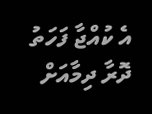އެ ކުއްޖާ ފަހަތު ދޮރާ ދިމާއަށް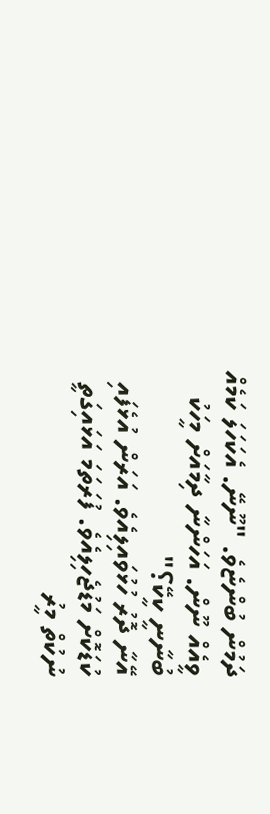ދަމުން ބުންޏެވެ. "ނޫނޭ. އެކަހަލަ ކަމެއް ވީއެއް ނޫން. އަހަންނާ ދިމާއަށް މީހަކު ބުނާނީ ކީކޭ؟"
އޭނާ ދޮރު ހުޅުވައިލިއެވެ. އަރަން އުޅެފައި ކުޑަކޮށް މަޑުޖެހިލިއެވެ. ފުރަތަމަ އަޅައިގަތީ ނުކުތް މީރު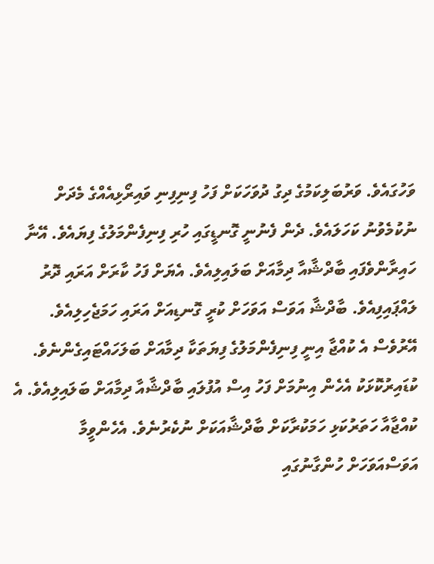ވަހުގައެވެ. ވަރުބަލިކަމުގެ ދިގު ދުވަހަކަށް ފަހު ފިނިފިނި ވައިރޯޅިއެއްގެ މެދަށް ނުކުމެވުނު ކަހަލައެވެ. ދެން ފެނުނީ ގޮނޑީގައި ހުރި ފިނިފެންމަލުގެ ފިޔައެވެ. އޭނާ ހައިރާންވެފައި ބާދްޝާއާ ދިމާއަށް ބަލައިލިއެވެ. އެޔަށް ފަހު ކާރަށް އަރައި ދޮރު ލައްޕައިފިއެވެ. ބާދްޝާ އަވަސް އަވަހަށް ކުރީ ގޮނޑިއަށް އަރައި ހަމަޖެހިލިއެވެ. އޭރުވެސް އެ ކުއްޖާ އިނީ ފިނިފެންމަލުގެ ފިޔަތަކާ ދިމާއަށް ބަލަހައްޓައިގެންނެވެ.
ކުޑައިރުކޮޅަކު އެހެން އިނުމަށް ފަހު އިސް އުފުލައި ބާދްޝާއާ ދިމާއަށް ބަލައިލިއެވެ. އެ ކުއްޖާއާ ހަތަރުކަޅި ހަމަކުރާކަށް ބާދްޝާއަކަށް ނުކެރުނެވެ. އެހެންވީމާ އަވަސްއަވަހަށް ހުންގާނުގައި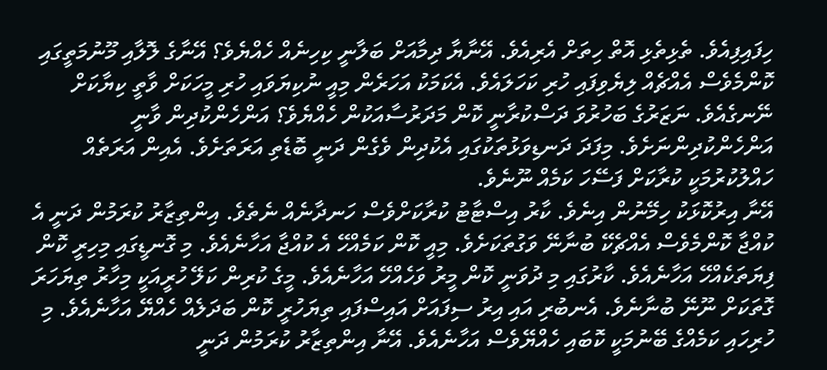ހިފައިފިއެވެ. ތެޅިތެޅި އޮތް ހިތަށް އެރިއެވެ. އޭނާޔާ ދިމާއަށް ބަލާނީ ކިހިނެއް ހެއްޔެވެ؟ އޭނާގެ ލޮލާއި މޫނުމަތީގައި ކޮންމެވެސް އެއްޗެއް ލިޔެވިފައި ހުރި ކަހަލައެވެ. އެކަމަކު އަހަރެން މިއީ ނުކިޔަވައި ހުރި މީހަކަށް ވާތީ ކިޔާކަށް ނޭނގެއެވެ. ނަޒަރުގެ ބަހުރުވަ ދަސްކުރާނީ ކޮން މަދަރުސާއަކުން ހެއްޔެވެ؟ އަންހެންކުދިން ވާނީ އަންހެންކުދިންނަށެވެ. މިފަދަ ދަނޑިވަޅުތަކުގައި އެކުދިން ވެގެން ދަނީ ބޮޑެތި އަރަތަށެވެ. އެއިން އަރަތެއް ހައްލުކުރުމަކީ ކުރާކަށް ފަސޭހަ ކަމެއް ނޫނެވެ.
އޭނާ އިރުކޮޅަކު ހިމޭނުން އިނެވެ. ކާރު އިސްޓާޓު ކުރާކަށްވެސް ހަނދާނެއް ނެތެވެ. އިންތިޒާރު ކުރަމުން ދަނީ އެ ކުއްޖާ ކޮންމެވެސް އެއްޗެކޭ ބުނާނޭ ވަގުތަކަށެވެ. މިއީ ކޮން ކަމެއްހޭ އެ ކުއްޖާ އަހާނެއެވެ. މި ގޮނޑީގައި މިހިރީ ކޮން ފިޔަތަކެއްހޭ އަހާނެއެވެ. ކާރުގައި މި ދުވަނީ ކޮން މީރު ވަހެއްހޭ އަހާނެއެވެ. މީގެ ކުރިން ކަލޭ ހުރީއަކީ މިހާރު ތިޔަހަރަ ގޮތަކަށް ނޫނޭ ބުނާނެވެ. އެނބުރި އައި އިރު ސިފައަށް އައިސްފައި ތިޔަހުރީ ކޮން ބަދަލެއް ހެއްޔޭ އަހާނެއެވެ. މި ހުރިހައި ކަމެއްގެ ބޭނުމަކީ ކޮބައި ހެއްޔޭވެސް އަހާނެއެވެ. އޭނާ އިންތިޒާރު ކުރަމުން ދަނީ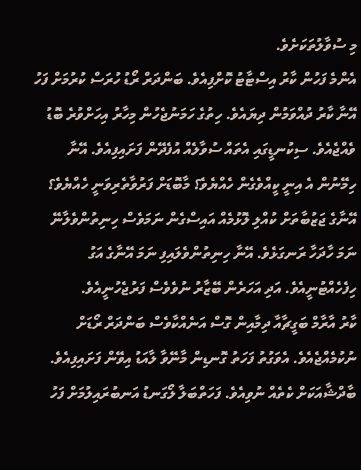މި ސުވާލުތަކަށެވެ.
އެންމެ ފަހުން ކާރު އިސްޓާޓު ކޮށްފިއެވެ. ބަންދަރް ރޯޑު ހުރަސް ކުރުމަށް ފަހު އޭނާ ކާރު ދުއްވަމުން ދިޔައެވެ. ހިތުގެ ހަމަނުޖެހުން މިހާރު އިހަށްވުރެ ބޮޑު ވެއްޖެއެވެ. ސިކުނޑީގައި އެތައް ސުވާލެއް އުފެދޭން ފަށައިފިއެވެ. އޭނާ ހިމޭނުން އެ އިނީ ކީއްވެގެން ހެއްޔެވެ؟ މާބޮޑަށް ފަރުވާތެރިވަނީ ހެއްޔެވެ؟ އޭނާގެ ޖަޒުބާތަށް ކުއްލި ލޮޅުމެއް އައިސްގެން ނަމަވެސް ހިނިތުންވެލާނޭ ނަމަ ހާދަހާ ރަނގަޅެވެ. އޭނާ ހިނިތުންވެލައިފި ނަމަ އޭނާގެ އަގު ހިފެހެއްޓުނީއެވެ. އަދި އަހަރެން ބޭޒާރު ނުވެވެސް ފަރުޖެހުނީއެވެ.
ކާރު އާރާމް ބަގީޗާއާ ދިމާއިން ގޮސް އަނެއްކާވެސް ބަންދަރް ރޯޑަށް ނުކުމެއްޖެއެވެ. އެވަގުތު ފަހަތު ގޮނޑިން މާނޭވާ ލާއަޑު އިވޭން ފަށައިފިއެވެ. ބާދްޝާއަކަށް ކެތެއް ނުވިއެވެ. ފަހަތްބަލާ ލޯގަނޑު އަނބުރައިލުމަށް ފަހު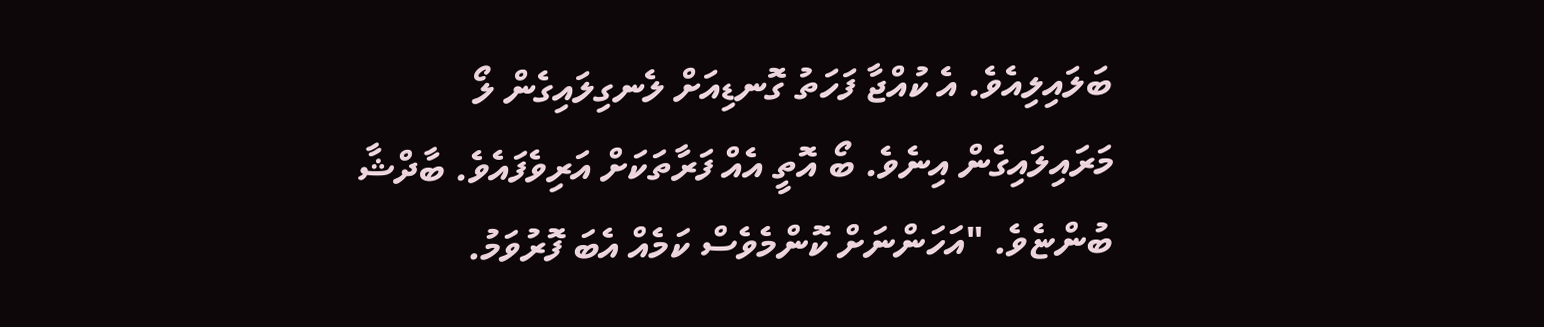ބަލައިލިއެވެ. އެ ކުއްޖާ ފަހަތު ގޮނޑިއަށް ލެނގިލައިގެން ލޯ މަރައިލައިގެން އިނެވެ. ބޯ އޮތީ އެއް ފަރާތަކަށް އަރިވެފައެވެ. ބާދްޝާ ބުންޏެވެ. "އަހަންނަށް ކޮންމެވެސް ކަމެއް އެބަ ފޮރުވަމު.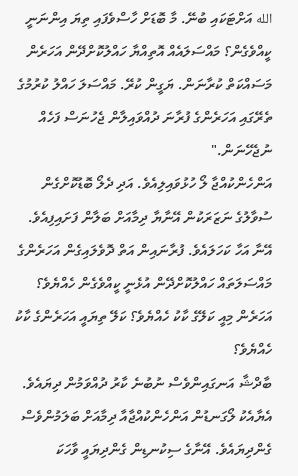الله އަށްޓަކައި ބުނޭ. މާ ބޮޑަށް ހާސްވެފައި ތިޔަ އިންނަނީ ކީއްވެގެން؟ މައްސަލައެއް އޮތިއްޔާ ހައްލުކޮށްދޭން އަހަރެން މަސައްކަތް ކުރާނަން. ޔަގީން ކުރޭ. މައްސަލަ ހައްލު ކުރުމުގެ ތެރޭގައި އަހަރެންގެ ފުރާނަ ދުއްވައިލާން ޖެހުނަސް ފަހެއް ނުޖެހޭނަން."
އަންހެންކުއްޖާ ލޯ ހުޅުވައިލިއެވެ. އަދި ދެލޯ ބޮޑުކޮށްގެން ސުވާލުގެ ނަޒަރަކުން އޭނާޔާ ދިމާއަށް ބަލާން ފަށައިފިއެވެ. އޭނާ އަހާ ކަހަލައެވެ. ފުރާނައިން އަތް ދޮވެލައިގެން އަހަރެންގެ މައްސަލަތައް ހައްލުކޮށްދޭން އުޅެނީ ކީއްވެގެން ހެއްޔެވެ؟ އަހަރެން މިއީ ކަލޭގެ ކާކު ހެއްޔެވެ؟ ކަލޭ ތިޔައީ އަހަރެންގެ ކާކު ހެއްޔެވެ؟
ބާދްޝާ އަނގައިންވެސް ނުބުނެ ކާރު ދުއްވަމުން ދިޔައެވެ. އެޔާއެކު ލޯގަނޑުން އަންހެންކުއްޖާއާ ދިމާއަށް ބަލަމުންވެސް ގެންދިޔައެވެ. އޭނާގެ ސިކުނޑިން ގެންދިޔައީ ވާހަކަ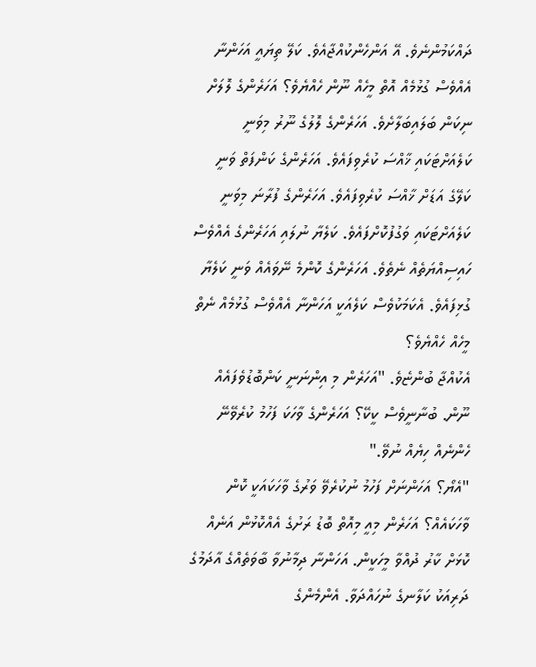ދައްކަމުންނެވެ. އޭ އަންހެންކުއްޖާއެވެ. ކަލޭ ތިޔައީ އަހަންނާ އެއްވެސް ގުޅުމެއް އޮތް މީހެއް ނޫން ހެއްޔެވެ؟ އަހަރެންގެ ލޮލަށް ނިކަން ބަލައިބަލާށެވެ. އަހަރެންގެ ލޮލުގެ ނޫރު މިވަނީ ކަލެއަށްޓަކައި ޚާއްސަ ކުރެވިފައެވެ. އަހަރެންގެ ކަންފަތް ވަނީ ކަލޭގެ އަޑަށް ޚާއްސަ ކުރެވިފައެވެ. އަހަރެންގެ ފުރާނަ މިވަނީ ކަލެއަށްޓަކައި ވަގުފުކޮށްފައެވެ. ކަލެޔާ ނުލައި އަހަރެންގެ އެއްވެސް ހައިސިއްޔަތެއް ނެތެވެ. އަހަރެންގެ ކޮންމެ ނޭވައެއް ވަނީ ކަލެޔާ ގުޅިފައެވެ. އެކަމަކުވެސް ކަލެއަކީ އަހަންނާ އެއްވެސް ގުޅުމެއް ނެތް މީހެއް ހެއްޔެވެ؟
އެކުއްޖާ ބުންޏެވެ. "އަހަރެން މި އިންނަނީ ކަންބޮޑުވެފައެއް ނޫން. ބުނާނީވެސް ކީކޭ؟ އަހަރެންގެ ވާހަކަ ފަހުމު ކުރެވޭނޭ ހެންނެއް ހިޔެއް ނުވޭ."
"އެޔޯ؟ އަހަންނަށް ފަހުމު ނުކުރެވޭ ވަރުގެ ވާހަކައަކީ ކޮން ވާހަކައެއް؟ އަހަރެން މިއީ މިއޮތް ބޮޑު ރަށުގެ އެއްކޮޅުން އަނެއް ކޮޅަށް ކާރު ދުއްވާ މީހަކީން. އަހަންނާ ދިމާނުވާ ބާވަތެއްގެ އާދަމުގެ ދަރިއަކު ކަލާނގެ ނުހައްދަވާ. އެންމެންގެ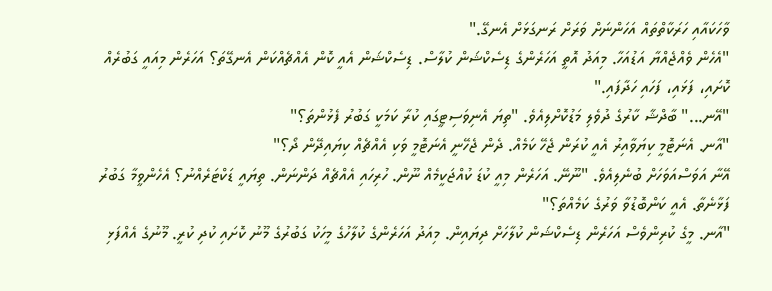ވާހަކައާއި ހަރަކާތްތައް އަހަންނަށް ވަރަށް ރަނގަޅަށް އެނގޭ."
"އެހެން ވެއްޖެއްޔާ އަޑުއަހާ. މިއަދު އޮތީ އަހަރެންގެ ޑިސެކްޝަން ކުލާސް. ޑިސެކްޝަން އެއީ ކޮން އެއްޗެއްކަން އެނގޭތަ؟ އަހަރެން މިއައީ ގަބުރެއް ކޮށައި، ފަޅައި، ފަހައި ހަދާފައި."
"އޭނ..." ބާދްޝާ ކާރުގެ ދުވެލި މަޑުކޮށްލިއެވެ. "ތިޔަ އެނިވަސިޓީގައި ކުރާ ކަމަކީ ގަބުރު ފެޅުންތަ؟"
"އާނ. އެނަޓޮމީ ކިޔަވާއިރު އެއީ ކުރަން ޖެހޭ ކަމެއް. ދެން ޖެހޭނީ އެނަޓޮމީ ވަކި އެއްޗެއް ކިޔައިދޭން ދޯ؟"
އޭނާ އަވަސްއަވަހަށް ބުނެލިއެވެ. "ނޫނޭ. އަހަރެން މިއީ ކުޑަ ކުއްޖަކީމެއް ނޫން. ހުރިހައި އެއްޗެއް ދަންނަން. ތިޔައީ ޑަކްޓަރެއްނު؟ އެހެންވީމާ ގަބުރު ފަޅާނެތާ. އެއީ ކަންބޮޑުވާ ވަރުގެ ކަމެއްތަ؟"
"އާނ. މީގެ ކުރިންވެސް އަހަރެން ޑިސެކްޝަން ކުލާހަށް ދިޔައިން. މިއަދު އަހަރެންގެ ކުލާހުގެ މީހަކު ގަބުރުގެ މޫނު ކޮށައި ކުދި ކުރީ. މޫނުގެ އެއްފަޅި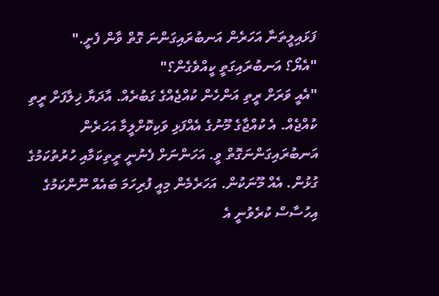ފަޅައިލީތަނާ އަހަރެން އަނބުރައިގަންނަ ގޮތް ވާން ފެށީ."
"އެޔޯ؟ އަނބުރައިގަތީ ކީއްވެގެން؟"
"އެއީ ވަރަށް ރީތި އަންހެން ކުއްޖެއްގެ ގަބުރެއް. އާދަޔާ ޚިލާފަށް ރީތި ކުއްޖެއް. އެ ކުއްޖާގެ މޫނުގެ އެއްފަޅި ވަކިކޮށްލީމާ އަހަރެން އަނބުރައިގަންނަގޮތް ވީ. އަހަންނަށް ފެނުނީ ރީތިކަމާއި ހުރުތުކަމުގެ ގުޅުން. އެއް މޫނަކުން. އަހަރެމެން މިއީ ފުރިހަމަ ބައެއް ނޫންކަމުގެ އިހުސާސް ކުރެވުނީ އެ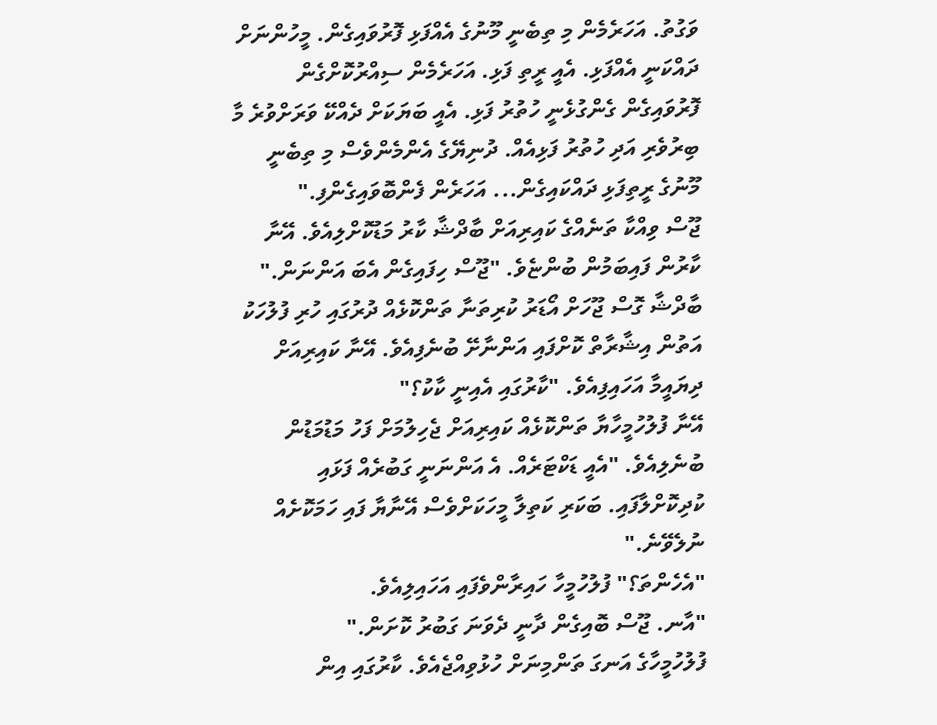ވަގުތު. އަހަރެމެން މި ތިބެނީ މޫނުގެ އެއްފަޅި ފޮރުވައިގެން. މީހުންނަށް ދައްކަނީ އެއްފަޅި. އެއީ ރީތި ފަޅި. އަހަރެމެން ސިއްރުކޮށްގެން ފޮރުވައިގެން ގެންގުޅެނީ ހުތުރު ފަޅި. އެއީ ބަޔަކަށް ދެއްކޭ ވަރަށްވުރެ މާ ބިރުވެރި އަދި ހުތުރު ފަޅިއެއް. ދުނިޔޭގެ އެންމެންވެސް މި ތިބެނީ މޫނުގެ ރީތިފަޅި ދައްކައިގެން... އަހަރެން ފެންބޮވައިގެންފި."
ޖޫސް ވިއްކާ ތަނެއްގެ ކައިރިއަށް ބާދްޝާ ކާރު މަޑުކޮށްލިއެވެ. އޭނާ ކާރުން ފައިބަމުން ބުންޏެވެ. "ޖޫސް ހިފައިގެން އެބަ އަންނަން."
ބާދްޝާ ގޮސް ޖޫހަށް އޯޑަރު ކުރިތަނާ ތަންކޮޅެއް ދުރުގައި ހުރި ފުލުހަކު އަތުން އިޝާރާތް ކޮށްފައި އަންނާށޭ ބުނެފިއެވެ. އޭނާ ކައިރިއަށް ދިޔައީމާ އަހައިފިއެވެ. "ކާރުގައި އެއިނީ ކާކު؟"
އޭނާ ފުލުހުމީހާޔާ ތަންކޮޅެއް ކައިރިއަށް ޖެހިލުމަށް ފަހު މަޑުމަޑުން ބުނެލިއެވެ. "އެއީ ޑަކްޓަރެއް. އެ އަންނަނީ ގަބުރެއް ފަޅައި ކުދިކޮށްލާފައި. ބަކަރި ކަތިލާ މީހަކަށްވެސް އޭނާޔާ ފައި ހަމަކޮށެއް ނުލެވޭނެ."
"އެހެންތަ؟" ފުލުހުމީހާ ހައިރާންވެފައި އަހައިލިއެވެ.
"އާނ. ޖޫސް ބޮއިގެން ދާނީ ދެވަނަ ގަބުރު ކޮށަން."
ފުލުހުމީހާގެ އަނގަ ތަންމިނަށް ހުޅުވިއްޖެއެވެ. ކާރުގައި އިން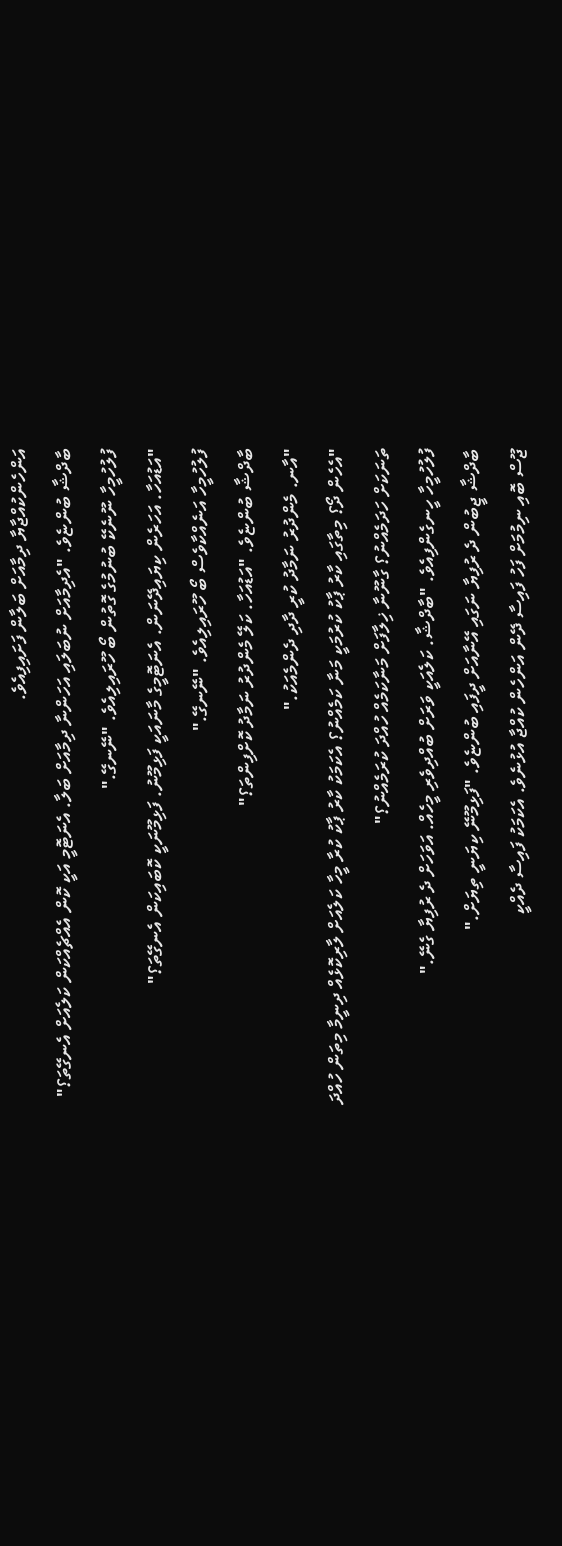އަންހެންކުއްޖާޔާ ދިމާއަށް ބަލާން ފަށައިފިއެވެ.
ބާދްޝާ ބުންޏެވެ. "އެދިމާއަށް ނުބަލައި އަހަންނާ ދިމާއަށް ބަލާ. އެނަޓޮމީ އަކީ ކޮން އެއްޗެއްކަން ކަލެއަށް އެނގޭތަ؟"
ފުލުހުމީހާ ނޫނެކޭ ބުނުމުގެ ގޮތުން ބޯ ހޫރައިލިއެވެ. "ނޭނގޭ."
"އަޑުއަހާ. އަހަރެން ކިޔައިދޭނަން. އެނަޓޮމީގެ މާނައަކީ ފަޅިމޫނު. ފަޅިމޫނަކީ ކޮބައިކަން އެނގޭތަ؟"
ފުލުހުމީހާ އަނެއްކާވެސް ބޯ ހޫރައިލިއެވެ. "ނޭނގޭ."
ބާދްޝާ ބުންޏެވެ. "އަޑުއަހާ. ކަލޭ މެންދުރު ނަމާދު ކޮށްފިންތަ؟"
"އާނ. މެންދުރު ނަމާދު ކުރީ ދާދި ދެންމެއަކު."
"އެހެން ދޯ؟ މިތާގައި ކާރު ޕާކު ކުރުމަކީ މަނާ ކަމެއްނު؟ އެކަމަކު ކާރު ޕާކު ކުރާ މީހާ ކަލެއަށް ލާރިކޮޅެއް ދިނީމާ މިތަން ހުއްދަ ތަނަކަށް ހަދަމެއްނު؟ ގާނޫނާ ޚިލާފަށް މަނާކަމެއް ހުއްދަ ކުރަމެއްނު؟"
ފުލުހުމީހާ ހީނގެންފިއެވެ. "ބާދްޝާ. ކަލެއަކީ ވަރަށް ބުއްދިވެރި މީހެއް. އަވަހަށް ދެ ރުފިޔާ ގެނޭ."
ބާދްޝާ ޖީބުން ދެ ރުފިޔާ ނަގައި އޭނާއަށް ދީފައި ބުންޏެވެ. "ފަޅިމޫނޭ ކިޔަނީ ތިޔަށް."
ޖޫސް ބޮއި ނިމުމަށް ފަހު ފައިސާ ދޭން އަންހެން ކުއްޖާ އުޅުނެވެ. އެކަމަކު ފައިސާ ދެއްކީ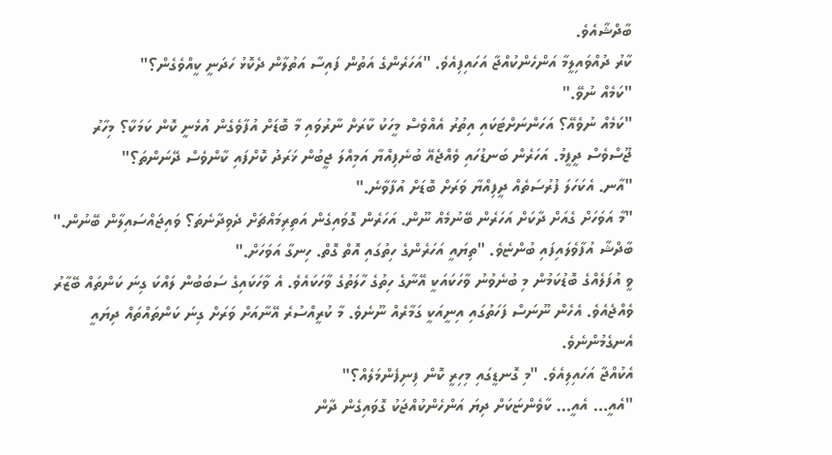ބާދްޝާއެވެ.
ކާރު ދުއްވައިލީމާ އަންހެންކުއްޖާ އަހައިފިއެވެ. "އަހަރެންގެ އަތުން ފައިސާ އަތުލާން ދެކޮޅު ހަދަނީ ކީއްވެގެން؟"
"ކަމެއް ނުވޭ."
"ކަމެއް ނުވެއޭ؟ އަހަންނަށްޓަކައި އިތުރު އެއްވެސް މީހަކު ކާރަށް ނާރުވައި މާ ބޮޑަށް އުފާވެގެން އުޅެނީ ކޮން ކަމަކާ؟ މިހާރު ޖޫސްވެސް ދީފީމު. އަހަރެން ބަނޑުހައި ވެއްޖެއޭ ބުނެފިއްޔާ އަމިއްލަ ޖީބުން ޚަރަދު ކޮށްފައި ކާންވެސް ދޭނަންތަ؟"
"އާނ. އެކަހަލަ ފުރުސަތެއް ދީފިއްޔާ ވަރަށް ބޮޑަށް އުފާވާނެ."
"މާ އަވަހަށް ގެއަށް ދާކަށް އަހަރެން ބޭނުމެއް ނޫން. އަހަރެން ގޮވައިގެން އަތިރިމައްޗަށް ދެވިދާނެތަ؟ ވައިޖައްސައިލާން ބޭނުން."
ބާދްޝާ އުފާވެލައިފައި ބުންޏެވެ. "ތިޔައީ އަހަރެންގެ ހިތުގައި އޮތް ގޮތް. ހިނގާ އަވަހަށް."
ވީ އުފަލެއްގެ ބޮޑުކަމުން މި ބުނެވުނު ވާހަކައަކީ އޭނާގެ ހިތުގެ ހާލަތުގެ ވާހަކައެވެ. އެ ވާހަކައިގެ ސަބަބުން ލައްކަ ގިނަ ކަންތައް ބޭޒާރު ވެއްޖެއެވެ. އެހެން ނޫނަސް ފަހަތުގައި އިނީއަކީ ގަމާރެއް ނޫނެވެ. މާ ކުރީއްސުރެ އޭނާއަށް ވަރަށް ގިނަ ކަންތައްތައް ދިޔައީ އެނގެމުންނެވެ.
އެކުއްޖާ އަހައިލިއެވެ. "މި ގޮނޑީގައި މިހިރީ ކޮން ފިނިފެންމަލެއް؟"
"އެއީ... އެއީ... ކާވެންޏަކަށް ދިޔަ އަންހެންކުއްޖަކު ގޮވައިގެން ދާން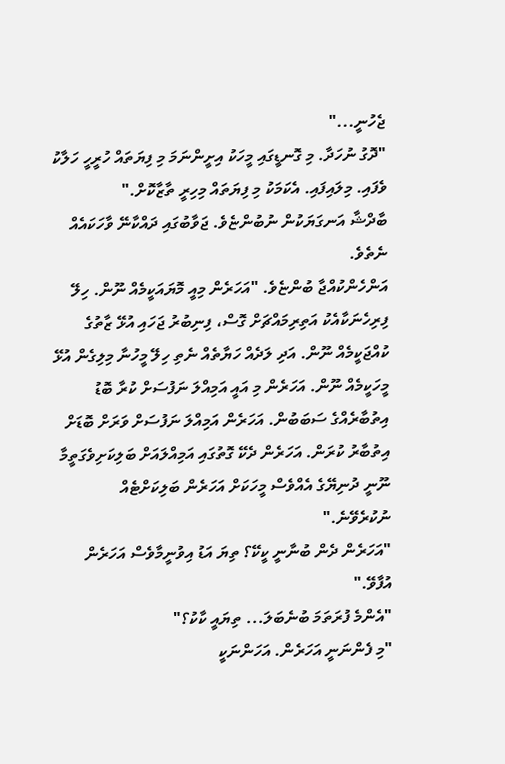ޖެހުނީ..."
"ދޮގު ނުހަދާ. މި ގޮނޑީގައި މީހަކު އިށީންނަމަ މި ފިޔަތައް ހުރީހީ ހަލާކު ވެފައި. މިލައިފައި. އެކަމަކު މި ފިޔަތައް މިހިރީ ތާޒާކޮށް."
ބާދްޝާ އަނގަޔަކުން ނުބުންޏެވެ. ޖަވާބުގައި ދައްކާނޭ ވާހަކައެއް ނެތެވެ.
އަންހެންކުއްޖާ ބުންޏެވެ. "އަހަރެން މިއީ މޮޔައަކީމެއް ނޫން. ހިލޭ ފިރިހެނަކާއެކު އަތިރިމައްޗަށް ގޮސް، ފިނިބުރު ޖަހައި އުޅޭ ޒާތުގެ ކުއްޖަކީމެއް ނޫން. އަދި ލަދެއް ހަޔާތެއް ނެތި ހިލޭ މީހުނާ މިލިގެން އުޅޭ މީހަކީމެއް ނޫން. އަހަރެން މި އައީ އަމިއްލަ ނަފުސަށް ކުރާ ބޮޑު އިތުބާރެއްގެ ސަބަބުން. އަހަރެން އަމިއްލަ ނަފުސަށް ވަރަށް ބޮޑަށް އިތުބާރު ކުރަން. އަހަރެން ދެކޭ ގޮތުގައި އަމިއްލައަށް ބަލިކަށިވެގަތީމާ ނޫނީ ދުނިޔޭގެ އެއްވެސް މީހަކަށް އަހަރެން ބަލިކަށްޓެއް ނުކުރެވޭނެ."
"އަހަރެން ދެން ބުނާނީ ކީކޭ؟ ތިޔަ އަޑު އިވުނީމާވެސް އަހަރެން އުފާވޭ."
"އެންމެ ފުރަތަމަ ބުނެބަލަ... ތިޔައީ ކާކު؟"
"މި ފެންނަނީ އަހަރެން. އަހަންނަކީ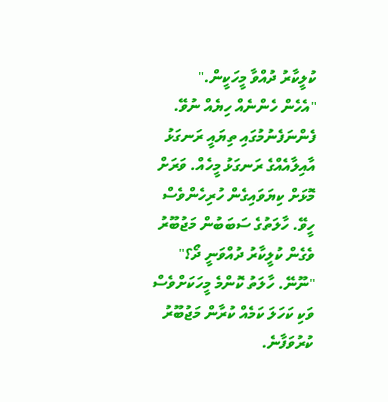ކުލީކާރު ދުއްވާ މީހަކީން."
"އެހެން ހެންނެއް ހިޔެއް ނުވޭ. ފެންނަފެނުމުގައި ތިޔައީ ރަނގަޅު އާއިލާއެއްގެ ރަނގަޅު މީހެއް. ވަރަށް މޮޅަށް ކިޔަވައިގެން ހުރިހެންވެސް ހީވޭ. ހާލަތުގެ ސަބަބުން މަޖުބޫރު ވެގެން ކުލީކާރު ދުއްވަނީ ދޯ؟"
"ނޫނޭ. ހާލަތު ކޮންމެ މީހަކަށްވެސް ވަކި ކަހަލަ ކަމެއް ކުރާން މަޖުބޫރު ކުރުވަފާނެ.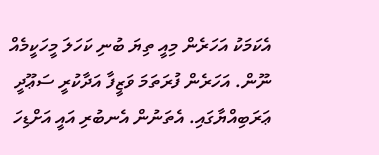އެކަމަކު އަހަރެން މިއީ ތިޔަ ބުނި ކަހަލަ މީހަކީމެއް ނޫން. އަހަރެން ފުރަތަމަ ވަޒީފާ އަދާކުރީ ސަޢޫދީ ޢަރަބިއްޔާގައި. އެތަނުން އެނބުރި އައީ އަށްޑިހަ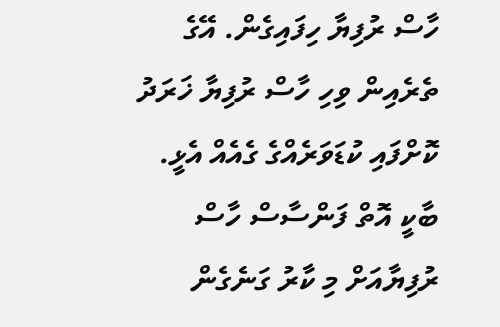ހާސް ރުފިޔާ ހިފައިގެން. އޭގެ ތެރެއިން ވިހި ހާސް ރުފިޔާ ޚަރަދު ކޮށްފައި ކުޑަވަރެއްގެ ގެއެއް އެޅީ. ބާކީ އޮތް ފަންސާސް ހާސް ރުފިޔާއަށް މި ކާރު ގަނެގެން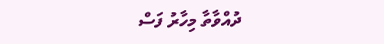ދުއްވާތާ މިހާރު ފަސް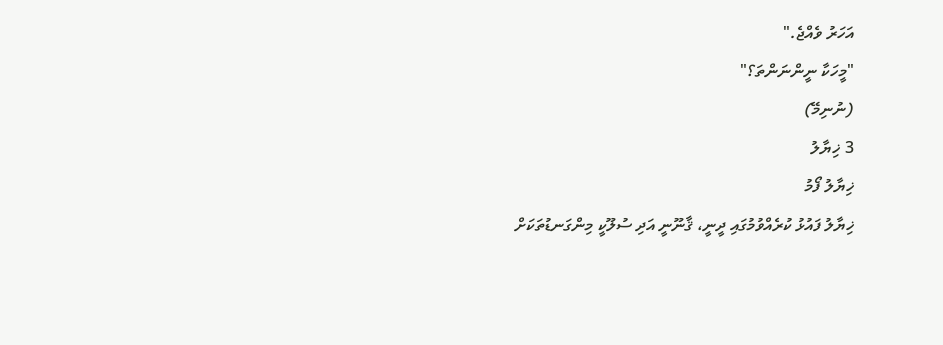އަހަރު ވެއްޖެ."
"މީހަކާ ނީންނަންތަ؟"
(ނުނިމޭ)
3 ޚިޔާލު
ޚިޔާލު ފޯމު
ޚިޔާލު ފައުޅު ކުރެއްވުމުގައި ދީނީ، ޤާނޫނީ އަދި ސުލޫކީ މިންގަނޑުތަކަށް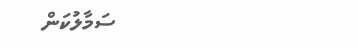ސަމާލުކަން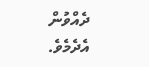ދެއްވުން އެދެމެވެ.